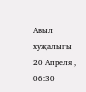Авыл хуҗалыгы
20 Апреля , 06:30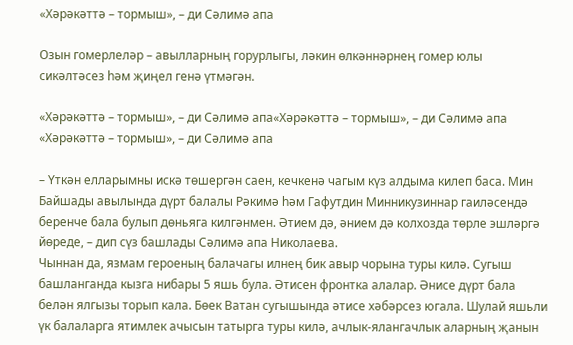«Хәрәкәттә – тормыш», – ди Сәлимә апа

Озын гомерлеләр – авылларның горурлыгы, ләкин өлкәннәрнең гомер юлы сикәлтәсез һәм җиңел генә үтмәгән.

«Хәрәкәттә – тормыш», – ди Сәлимә апа«Хәрәкәттә – тормыш», – ди Сәлимә апа
«Хәрәкәттә – тормыш», – ди Сәлимә апа

– Үткән елларымны искә төшергән саен, кечкенә чагым күз алдыма килеп баса. Мин Байшады авылында дүрт балалы Рәкимә һәм Гафутдин Минникузиннар гаиләсендә беренче бала булып дөньяга килгәнмен. Әтием дә, әнием дә колхозда төрле эшләргә йөреде, – дип сүз башлады Сәлимә апа Николаева.
Чыннан да, язмам героеның балачагы илнең бик авыр чорына туры килә. Сугыш башланганда кызга нибары 5 яшь була. Әтисен фронтка алалар. Әнисе дүрт бала белән ялгызы торып кала. Бөек Ватан сугышында әтисе хәбәрсез югала. Шулай яшьли үк балаларга ятимлек ачысын татырга туры килә, ачлык-ялангачлык аларның җанын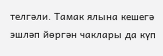телгәли. Тамак ялына кешегә эшләп йөргән чаклары да күп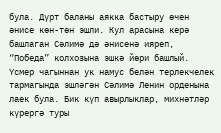була. Дүрт баланы аякка бастыру өчен әнисе көн-төн эшли. Кул арасына керә башлаган Сәлимә дә әнисенә ияреп, “Победа” колхозына эшкә йөри башлый. Үсмер чагыннан ук намус белән терлекчелек тармагында эшләгән Сәлимә Ленин орденына лаек була. Бик күп авырлыклар, михнәтләр күрергә туры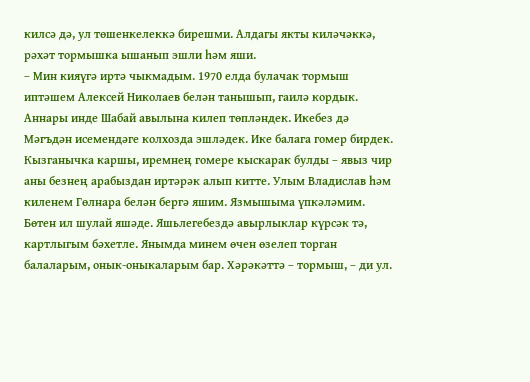килсә дә, ул төшенкелеккә бирешми. Алдагы якты киләчәккә, рәхәт тормышка ышанып эшли һәм яши.
– Мин кияүгә иртә чыкмадым. 1970 елда булачак тормыш иптәшем Алексей Николаев белән танышып, гаилә кордык. Аннары инде Шабай авылына килеп төпләндек. Икебез дә Мәгъдән исемендәге колхозда эшләдек. Ике балага гомер бирдек. Кызганычка каршы, иремнең гомере кыскарак булды – явыз чир аны безнең арабыздан иртәрәк алып китте. Улым Владислав һәм киленем Гөлнара белән бергә яшим. Язмышыма үпкәләмим. Бөтен ил шулай яшәде. Яшьлегебездә авырлыклар күрсәк тә, картлыгым бәхетле. Янымда минем өчен өзелеп торган балаларым, онык-оныкаларым бар. Хәрәкәттә – тормыш, – ди ул.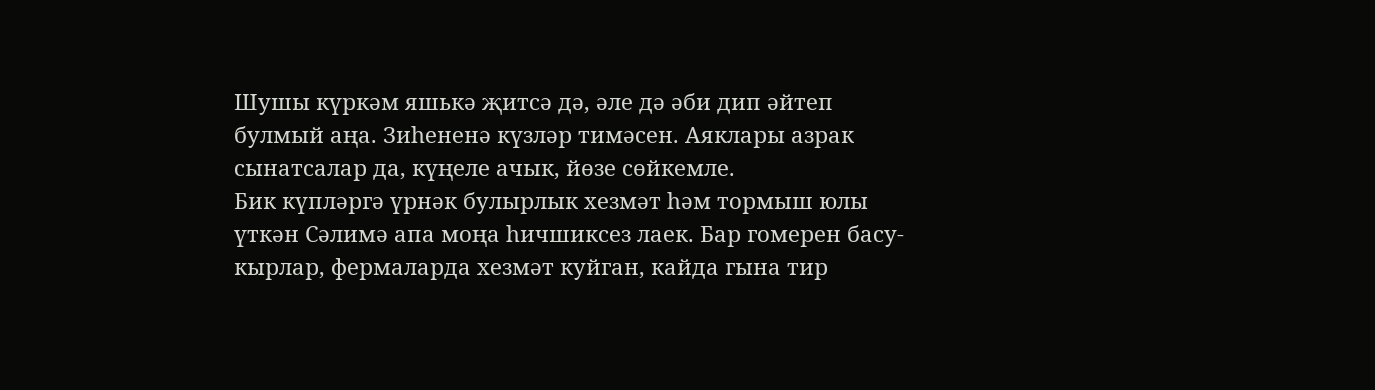Шушы күркәм яшькә җитсә дә, әле дә әби дип әйтеп булмый аңа. Зиһененә күзләр тимәсен. Аяклары азрак сынатсалар да, күңеле ачык, йөзе сөйкемле.
Бик күпләргә үрнәк булырлык хезмәт һәм тормыш юлы үткән Сәлимә апа моңа һичшиксез лаек. Бар гомерен басу-кырлар, фермаларда хезмәт куйган, кайда гына тир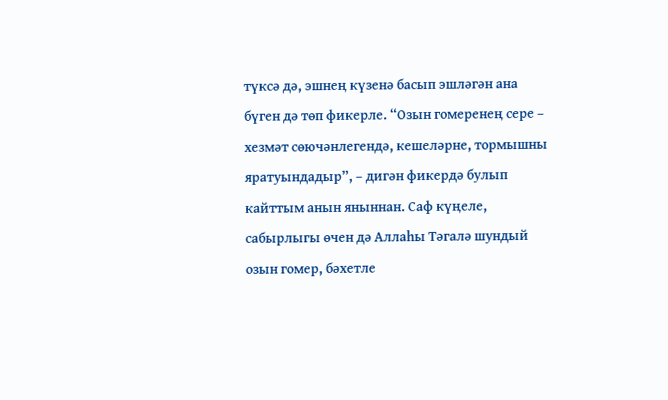түксә дә, эшнең күзенә басып эшләгән ана бүген дә төп фикерле. “Озын гомеренең сере – хезмәт сөючәнлегендә, кешеләрне, тормышны яратуындадыр”, – дигән фикердә булып кайттым анын яныннан. Саф күңеле, сабырлыгы өчен дә Аллаһы Тәгалә шундый озын гомер, бәхетле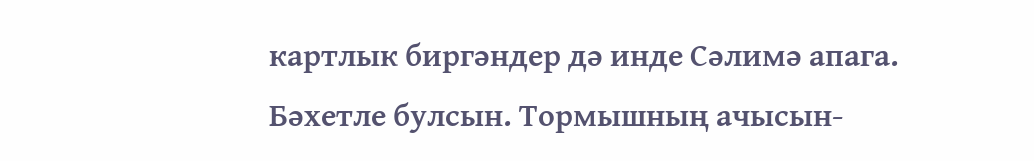картлык биргәндер дә инде Сәлимә апага. Бәхетле булсын. Тормышның ачысын-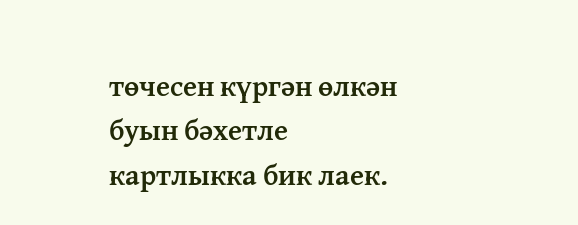төчесен күргән өлкән буын бәхетле картлыкка бик лаек.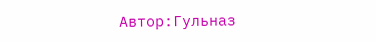Автор:Гульназ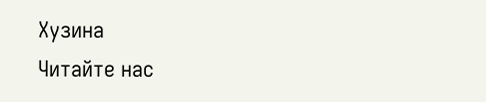Хузина
Читайте нас